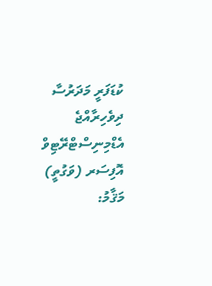ކުޑަފަރީ މަދަރުސާ
ދިވެހިރާއްޖެ
އެޑްމިނިސްޓްރޭޓިވް އޮފިސަރ (ވަގުތީ)
މަޤާމު: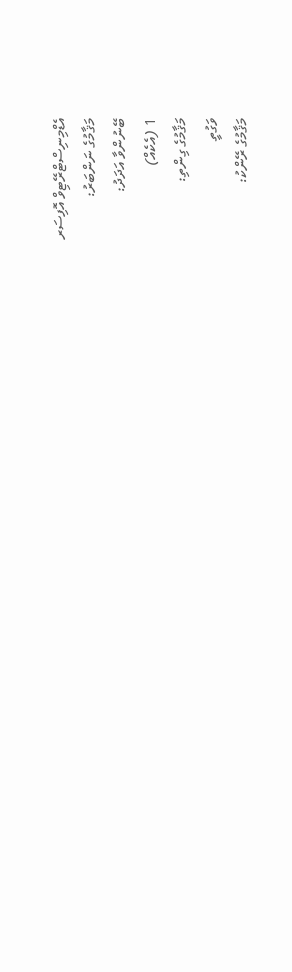އެޑްމިނިސްޓްރޭޓިވް އޮފިސަރ
މަޤާމުގެ ނަންބަރު:
ބޭނުންވާ އަދަދު:
1 (އެކެއް)
މަޤާމުގެ ގިންތި:
ވަގުތީ
މަޤާމުގެ ރޭންކު: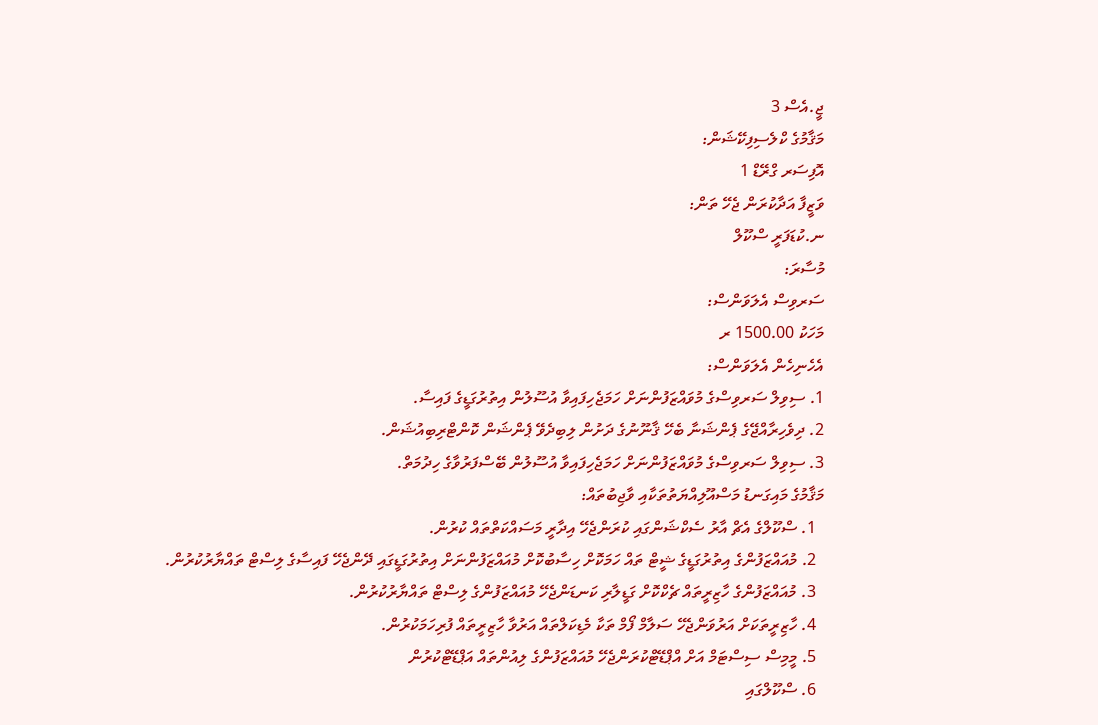ޖީ.އެސް 3
މަޤާމުގެ ކްލެސިފިކޭޝަން:
އޮފިސަރ ގްރޭޑް 1
ވަޒީފާ އަދާކުރަން ޖެހޭ ތަން:
ނ.ކުޑަފަރީ ސްކޫލް
މުސާރަ:
ސަރވިސް އެލަވަންސް:
މަހަކު 1500.00 ރ
އެހެނިހެން އެލަވަންސް:
1. ސިވިލް ސަރވިސްގެ މުވައްޒަފުންނަށް ހަމަޖެހިފައިވާ އުސޫލުން އިތުރުގަޑީގެ ފައިސާ.
2. ދިވެހިރާއްޖޭގެ ޕެންޝަނާ ބެހޭ ޤާނޫނުގެ ދަށުން ލިބިދެވޭ ޕެންޝަން ކޮންޓްރިބިއުޝަން.
3. ސިވިލް ސަރވިސްގެ މުވައްޒަފުންނަށް ހަމަޖެހިފައިވާ އުސޫލުން ބޭސްފަރުވާގެ ހިދުމަތް.
މަޤާމުގެ މައިގަނޑު މަސްއޫލިއްޔަތުތަކާއި ވާޖިބުތައް:
  1. ސްކޫލްގެ އެޗް އާރު ސެކްޝަންގައި ކުރަންޖެހޭ އިދާރީ މަސައްކަތްތައް ކުރުން.
  2. މުއައްޒަފުންގެ އިތުރުގަޑީގެ ޝީޓް ތައް ހަމަކޮށް ހިސާބުކޮށް މުއައްޒަފުންނަށް އިތުރުގަޑީގައި ދޭންޖެހޭ ފައިސާގެ ލިސްޓް ތައްޔާރުކުރުން.
  3. މުއައްޒަފުންގެ ހާޒިރީތައް ޗެކްކޮށް ގަޑީލާރި ކަނޑަންޖެހޭ މުއައްޒަފުންގެ ލިސްޓް ތައްޔާރުކުރުން.
  4. ހާޒިރީތަކަށް އަރުވަންޖެހޭ ސަލާމް ފޯމް ތަކާ މެޑިކަލްތައް އަރުވާ ހާޒިރީތައް ފުރިހަމަކުރުން.
  5. މީމިސް ސިސްޓަމް އަށް އްޕްޑޭޓްކުރަންޖެހޭ މުއައްޒަފުންގެ ލިއުންތައް އަޕްޑޭޓްކުރުން
  6. ސްކޫލްގައި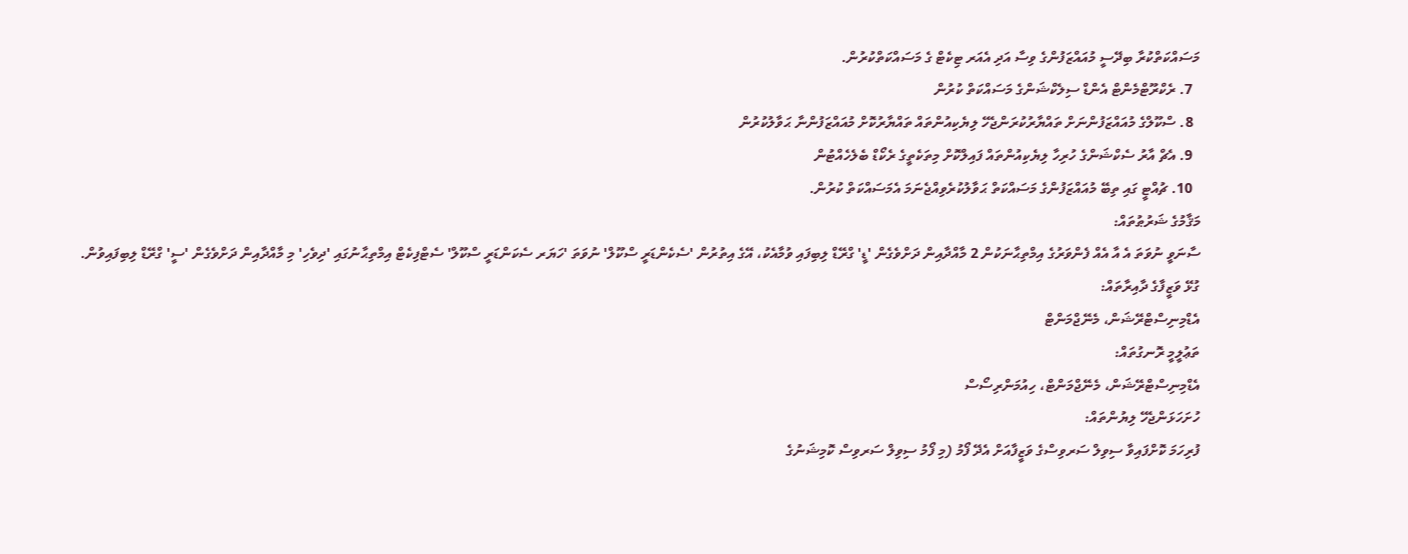މަސައްކަތްކުރާ ބިދޭސީ މުއައްޒަފުންގެ ވިސާ އަދި އެއަރ ޓިކެޓް ގެ މަސައްކަތްކުރުން.
  7. ރެކްރޫޓްމެންޓް އެންޑް ސިލެކްޝަންގެ މަސައްކަތް ކުރުން
  8. ސްކޫލްގެ މުއައްޒަފުންނަށް ތައްޔާރުކުރަންޖެހޭ ލިޔެކިއުންތައް ތައްޔާރުކޮށް މުއައްޒަފުންނާ ޙަވާލުކުރުން
  9. އެޗް އާރު ސެކްޝަންގެ ހުރިހާ ލިޔެކިއުންތައް ފައިލްކޮށް މިތަކެތީގެ ރެކޯޑް ބެލެހެއްޓުން
  10. ޗުއްޓީ ގައި ތިބޭ މުއައްޒަފުންގެ މަސައްކަތް ޙަވާލުކުރެވިއްޖެނަމަ އެމަސައްކަތް ކުރުން.
މަޤާމުގެ ޝަރުޠުތައް:
ސާނަވީ ނުވަތަ އެ އާ އެއް ފެންވަރުގެ އިމްތިޙާނަކުން 2 މާއްދާއިން ދަށްވެގެން 'ޑީ' ގްރޭޑް ލިބިފައި ވުމާއެކު، އޭގެ އިތުރުން 'ސެކެންޑަރީ ސްކޫލް' ނުވަތަ 'ހަޔަރ ސެކަންޑަރީ ސްކޫލް' ސެޓްފިކެޓް އިމްތިޙާނުގައި 'ދިވެހި' މި މާއްދާއިން ދަށްވެގެން 'ސީ' ގްރޭޑް ލިބިފައިވުން.
ގުޅޭ ވަޒީފާގެ ދާއިރާތައް:
އެޑްމިނިސްޓްރޭޝަން، މެނޭޖްމަންޓް
ތަޢުލީމީ ރޮނގުތައް:
އެޑްމިނިސްޓްރޭޝަން، މެނޭޖްމަންޓް، ހިއުމަންރިސޯސް
ހުށަހަޅަންޖެހޭ ލިޔުންތައް:
ފުރިހަމަ ކޮށްފައިވާ ސިވިލް ސަރވިސްގެ ވަޒީފާއަށް އެދޭ ފޯމު (މި ފޯމު ސިވިލް ސަރވިސް ކޮމިޝަނުގެ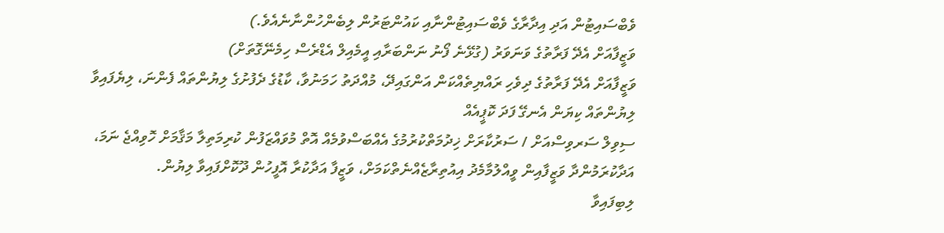ވެބްސައިޓުން އަދި އިދާރާގެ ވެބްސައިޓުންނާއި ކައުންޓަރުން ލިބެންހުންނާނެއެވެ.)
ވަޒީފާއަށް އެދޭ ފަރާތުގެ ވަނަވަރު (ގުޅޭނެ ފޯނު ނަންބަރާއި އީމެއިލް އެޑްރެސް ހިމެނޭގޮތަށް)
ވަޒީފާއަށް އެދޭ ފަރާތުގެ ދިވެހި ރައްޔިތެއްކަން އަންގައިދޭ، މުއްދަތު ހަމަނުވާ، ކާޑުގެ ދެފުށުގެ ލިޔުންތައް ފެންނަ، ލިޔެފައިވާ ލިޔުންތައް ކިޔަން އެނގޭ ފަދަ ކޮޕީއެއް
ސިވިލް ސަރވިސްއަށް / ސަރުކާރަށް ޚިދުމަތްކުރުމުގެ އެއްބަސްވުމެއް އޮތް މުވައްޒަފުން ކުރިމަތިލާ މަޤާމަށް ހޮވިއްޖެ ނަމަ، އަދާކުރަމުންދާ ވަޒީފާއިން ވީއްލުމާމެދު އިއުތިރާޒެއްނެތްކަމަށް، ވަޒީފާ އަދާކުރާ އޮފީހުން ދޫކޮށްފައިވާ ލިޔުން.
ލިބިފައިވާ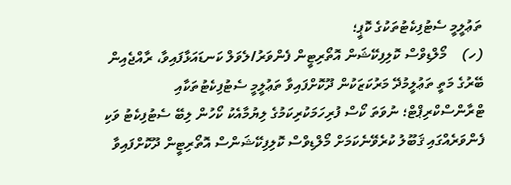ތަޢުލީމީ ސެޓުފިކެޓުތަކުގެ ކޮޕީ؛
(ހ)    މޯލްޑިވްސް ކޮލިފިކޭޝަން އޮތޯރިޓީން ފެންވަރު/ލެވަލް ކަނޑައަޅާފައިވާ، ރާއްޖެއިން ބޭރުގެ މަތީ ތަޢުލީމުދޭ މަރުކަޒަކުން ދޫކޮށްފައިވާ ތަޢުލީމީ ސެޓުފިކެޓުތަކާއި ޓްރާންސްކްރިޕްޓް؛ ނުވަތަ ކޯސް ފުރިހަމަކުރިކަމުގެ ލިޔުމާއެކު ކޯހުން ލިބޭ ސެޓުފިކެޓު ވަކި ފެންވަރެއްގައި ޤަބޫލު ކުރެވޭނެކަމަށް މޯލްޑިވްސް ކޮލިފިކޭޝަންސް އޮތޯރިޓީން ދޫކޮށްފައިވާ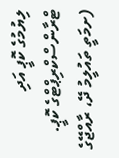ލިޔުމުގެ ކޮޕީ އަދި ޓްރާންސްކްރިޕްޓްގެ ކޮޕީ.
(ށމަތީ ތައުލީމު ދޭ، ރާއްޖޭގެ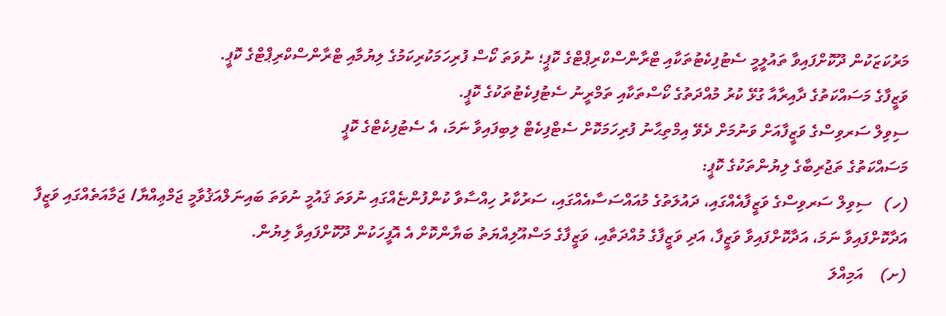މަރުކަޒަކުން ދޫކޮށްފައިވާ ތައުލީމީ ސެޓުފިކެޓުތަކާއި ޓްރާންސްކްރިޕްޓްގެ ކޮޕީ؛ ނުވަތަ ކޯސް ފުރިހަމަކުރިކަމުގެ ލިޔުމާއި ޓްރާންސްކްރިޕްޓްގެ ކޮޕީ.
ވަޒީފާގެ މަސައްކަތުގެ ދާއިރާއާ ގުޅޭ ކުރު މުއްދަތުގެ ކޯސްތަކާއި ތަމްރީނު ސެޓުފިކެޓުތަކުގެ ކޮޕީ.
ސިވިލް ސަރވިސްގެ ވަޒީފާއަށް ވަނުމަށް ދެވޭ އިމްތިޙާނު ފުރިހަމަކޮށް ސެޓްފިކެޓް ލިބިފައިވާ ނަމަ، އެ ސެޓުފިކެޓްގެ ކޮޕީ
މަސައްކަތުގެ ތަޖުރިބާގެ ލިޔުންތަކުގެ ކޮޕީ:
(ހ)   ސިވިލް ސަރވިސްގެ ވަޒީފާއެއްގައި، ދައުލަތުގެ މުއައްސަސާއެއްގައި، ސަރުކާރު ހިއްސާވާ ކުންފުންޏެއްގައި ނުވަތަ ޤައުމީ ނުވަތަ ބައިނަލްއަޤުވާމީ ޖަމްޢިއްޔާ/ ޖަމާއަތެއްގައި ވަޒީފާ އަދާކޮށްފައިވާ ނަމަ، އަދާކޮށްފައިވާ ވަޒީފާ، އަދި ވަޒީފާގެ މުއްދަތާއި، ވަޒީފާގެ މަސްއޫލިއްޔަތު ބަޔާންކޮށް އެ އޮފީހަކުން ދޫކޮށްފައިވާ ލިޔުން.
(ށ)    އަމިއްލަ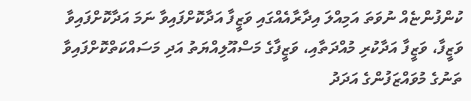ކުންފުންޏެއް ނުވަތަ އަމިއްލަ އިދާރާއެއްގައި ވަޒީފާ އަދާކޮށްފައިވާ ނަމަ އަދާކޮށްފައިވާ ވަޒީފާ، ވަޒީފާ އަދާކުރި މުއްދަތާއި، ވަޒީފާގެ މަސްއޫލިއްޔަތު އަދި މަސައްކަތްކޮށްފައިވާ ތަނުގެ މުވައްޒަފުންގެ އަދަދު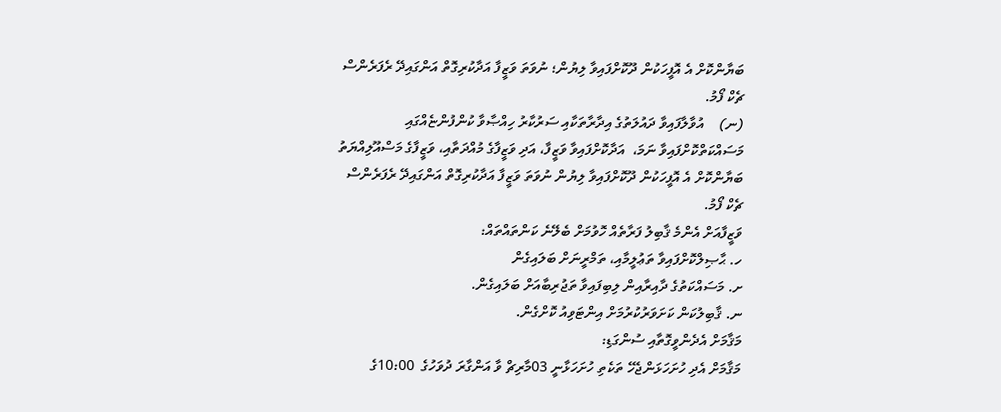ބަޔާންކޮށް އެ އޮފީހަކުން ދޫކޮށްފައިވާ ލިޔުން؛ ނުވަތަ ވަޒީފާ އަދާކުރިގޮތް އަންގައިދޭ ރެފަރެންސް ޗެކް ފޯމު.
(ނ)    އުވާލާފައިވާ ދައުލަތުގެ އިދާރާތަކާއި ސަރުކާރު ހިއްޞާވާ ކުންފުންޏެއްގައި މަސައްކަތްކޮށްފައިވާ ނަމަ،  އަދާކޮށްފައިވާ ވަޒީފާ، އަދި ވަޒީފާގެ މުއްދަތާއި، ވަޒީފާގެ މަސްއޫލިއްޔަތު ބަޔާންކޮށް އެ އޮފީހަކުން ދޫކޮށްފައިވާ ލިޔުން ނުވަތަ ވަޒީފާ އަދާކުރިގޮތް އަންގައިދޭ ރެފަރެންސް ޗެކް ފޯމު.
ވަޒީފާއަށް އެންމެ ޤާބިލު ފަރާތެއް ހޮވުމަށް ބެލޭނެ ކަންތައްތައް:
ހ. ޙާޞިލްކޮށްފައިވާ ތަޢުލީމާއި، ތަމްރީނަށް ބަލައިގެން
ށ. މަސައްކަތުގެ ދާއިރާއިން ލިބިފައިވާ ތަޖުރިބާއަށް ބަލައިގެން.
ނ. ޤާބިލުކަން ކަށަވަރުކުރުމަށް އިންޓަވިއު ކޮށްގެން.
މަޤާމަށް އެދެންވީގޮތާއި ސުންގަޑި:
މަޤާމަށް އެދި ހުށަހަޅަންޖެހޭ ތަކެތި ހުށަހަޅާނީ 03މާރިޗް ވާ އަންގާރަ ދުވަހުގެ  10:00ގެ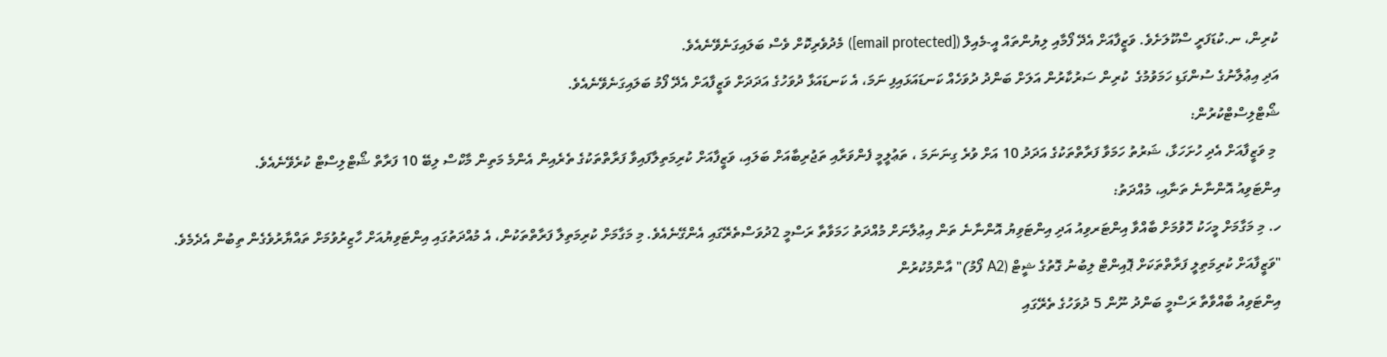ކުރިން، ނ.ކުޑަފަރީ ސްކޫލަށެވެ. ވަޒީފާއަށް އެދޭ ފޯމާއި ލިޔުންތައް އީ-މެއިލް ([email protected]) މެދުވެރިކޮށް ވެސް ބަލައިގަނެވޭނެއެވެ.
އަދި އިޢުލާނުގެ ސުންގަޑި ހަމަވުމުގެ  ކުރިން ސަރުކާރުން އަލަށް ބަންދު ދުވަހެއް ކަނޑައަޅައިފި ނަމަ، އެ ކަނޑައަޅާ ދުވަހުގެ އަދަދަށް ވަޒީފާއަށް އެދޭ ފޯމު ބަލައިގަނެވޭނެއެވެ.
ޝޯޓްލިސްޓްކުރުން:
 މި ވަޒީފާއަށް އެދި ހުށަހަޅާ، ޝަރުތު ހަމަވާ ފަރާތްތަކުގެ އަދަދު 10 އަށް ވުރެ ގިނަނަމަ ، ތަޢުލީމީ ފެންވަރާއި ތަޖުރިބާއަށް ބަލައި، ވަޒީފާއަށް ކުރިމަތިލާފައިވާ ފަރާތްތަކުގެ ތެރެއިން އެންމެ މަތިން މާކްސް ލިބޭ 10 ފަރާތް ޝޯޓްލިސްޓް ކުރެވޭނެއެވެ.
އިންޓަވިއު އޮންނާނެ ތަނާއި، މުއްދަތު:
ހ. މި މަގާމަށް މީހަކު ހޮވުމަށް ބާއްވާ އިންޓަރވިއު އަދި އިންޓަވިޔު އޮންނާނެ ތަން އިޢުލާނަށް މުއްދަތު ހަމަވާތާ ރަސްމީ 2ދުވަސްތެރޭގައި އެންގޭނެއެވެ. މި މަގާމަށް ކުރިމަތިލާ ފަރާތްތަކުން، އެ މުއްދަތުގައި އިންޓަވިޔުއަށް ހާޒިރުވުމަށް ތައްޔާރުވެގެން ތިބުން އެދެމެވެ.
"ވަޒީފާއަށް ކުރިމަތިލީ ފަރާތްތަކަށް ޕޮއިންޓް ލިބުނު ގޮތުގެ ޝީޓް (A2 ފޯމު)" އާންމުކުރުން
އިންޓަވިއު ބާއްވާތާ ރަސްމީ ބަންދު ނޫން 5 ދުވަހުގެ ތެރޭގައި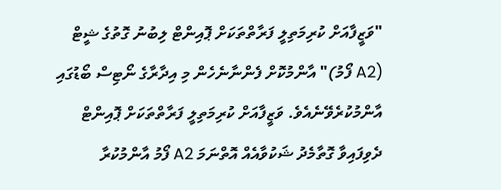"ވަޒީފާއަށް ކުރިމަތިލީ ފަރާތްތަކަށް ޕޮއިންޓް ލިބުނު ގޮތުގެ ޝީޓް (A2 ފޯމު)" އާންމުކޮށް ފެންނާނެހެން މި އިދާރާގެ ނޯޓިސް ބޯޑުގައި އާންމުކުރެވޭނެއެވެ. ވަޒީފާއަށް ކުރިމަތިލީ ފަރާތްތަކަށް ޕޮއިންޓް ދެވިފައިވާ ގޮތާމެދު ޝަކުވާއެއް އޮތްނަމަ A2 ފޯމު އާންމުކުރާ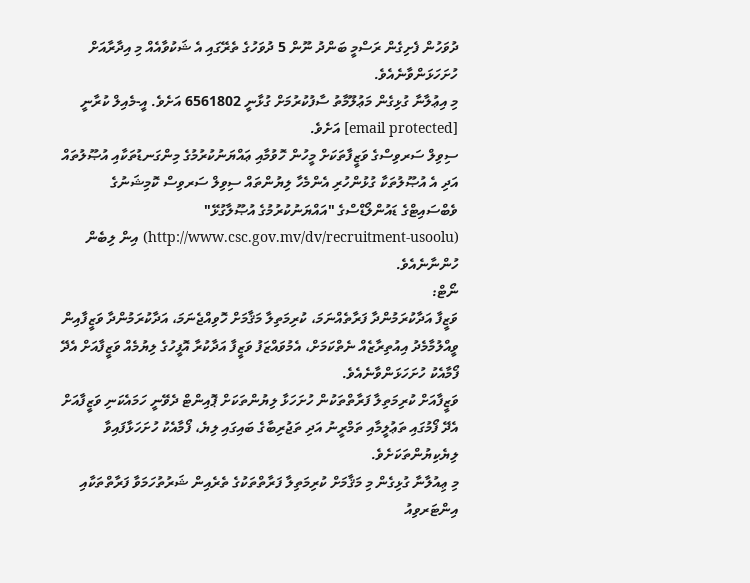ދުވަހުން ފެށިގެން ރަސްމީ ބަންދު ނޫން 5 ދުވަހުގެ ތެރޭގައި އެ ޝަކުވާއެއް މި އިދާރާއަށް ހުށަހަޅަންވާނެއެވެ.
މި އިޢުލާނާ ގުޅިގެން މަޢުލޫމާތު ސާފުކުރުމަށް ގުޅާނީ 6561802 އަށެވެ. އީ-މެއިލް ކުރާނީ [email protected] އަށެވެ.
ސިވިލް ސަރވިސްގެ ވަޒީފާތަކަށް މީހުން ހޮވުމާއި ޢައްޔަނުކުރުމުގެ މިންގަނޑުތަކާއި އުޞޫލުތައް އަދި އެ އުޞޫލުތަކާ ގުޅުންހުރި އެންމެހާ ލިޔުންތައް ސިވިލް ސަރވިސް ކޮމިޝަނުގެ ވެބްސައިޓްގެ ޑައުންލޯޑްސްގެ "އައްޔަނުކުރުމުގެ އުޞޫލާގުޅޭ" (http://www.csc.gov.mv/dv/recruitment-usoolu) އިން ލިބެން ހުންނާނެއެވެ.
ނޯޓް:
ވަޒީފާ އަދާކުރަމުންދާ ފަރާތެއްނަމަ، ކުރިމަތިލާ މަޤާމަށް ހޮވިއްޖެނަމަ، އަދާކުރަމުންދާ ވަޒީފާއިން ވީއްލުމާމެދު އިއުތިރާޒެއް ނެތްކަމަށް، އެމުވައްޒަފު ވަޒީފާ އަދާކުރާ އޮފީހުގެ ލިޔުމެއް ވަޒީފާއަށް އެދޭ ފޯމާއެކު ހުށަހަޅަންވާނެއެވެ.
ވަޒީފާއަށް ކުރިމަތިލާ ފަރާތްތަކުން ހުށަހަޅާ ލިޔުންތަކަށް ޕޮއިންޓް ދެވޭނީ ހަމައެކަނި ވަޒީފާއަށް އެދޭ ފޯމުގައި ތަޢުލީމާއި ތަމްރީނު އަދި ތަޖުރިބާގެ ބައިގައި ލިޔެ، ފޯމާއެކު ހުށަހަޅާފައިވާ ލިޔެކިޔުންތަކަށެވެ.
މި ޢިއުލާނާ ގުޅިގެން މި މަޤާމަށް ކުރިމަތިލާ ފަރާތްތަކުގެ ތެރެއިން ޝަރުތުހަމަވާ ފަރާތްތަކާއި އިންޓަރވިއު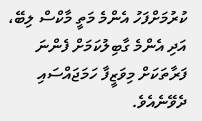ކުރުމަށްފަހު އެންމެ މަތީ މާކްސް ލިބޭ، އަދި އެންމެ ގާބިލުކަމަށް ފެންނަ ފަރާތަކަށް މިވަޒީފާ ހަމަޖައްސައި ދެވޭނެއެވެ.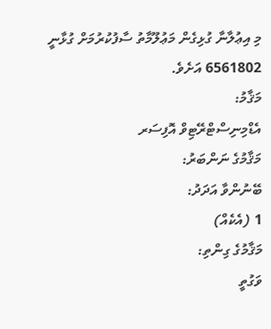މި އިޢުލާނާ ގުޅިގެން މަޢުލޫމާތު ސާފުކުރުމަށް ގުޅާނީ 6561802 އަށެވެ.
މަޤާމު:
އެޑްމިނިސްޓްރޭޓިވް އޮފިސަރ
މަޤާމުގެ ނަންބަރު:
ބޭނުންވާ އަދަދު:
1 (އެކެއް)
މަޤާމުގެ ގިންތި:
ވަގުތީ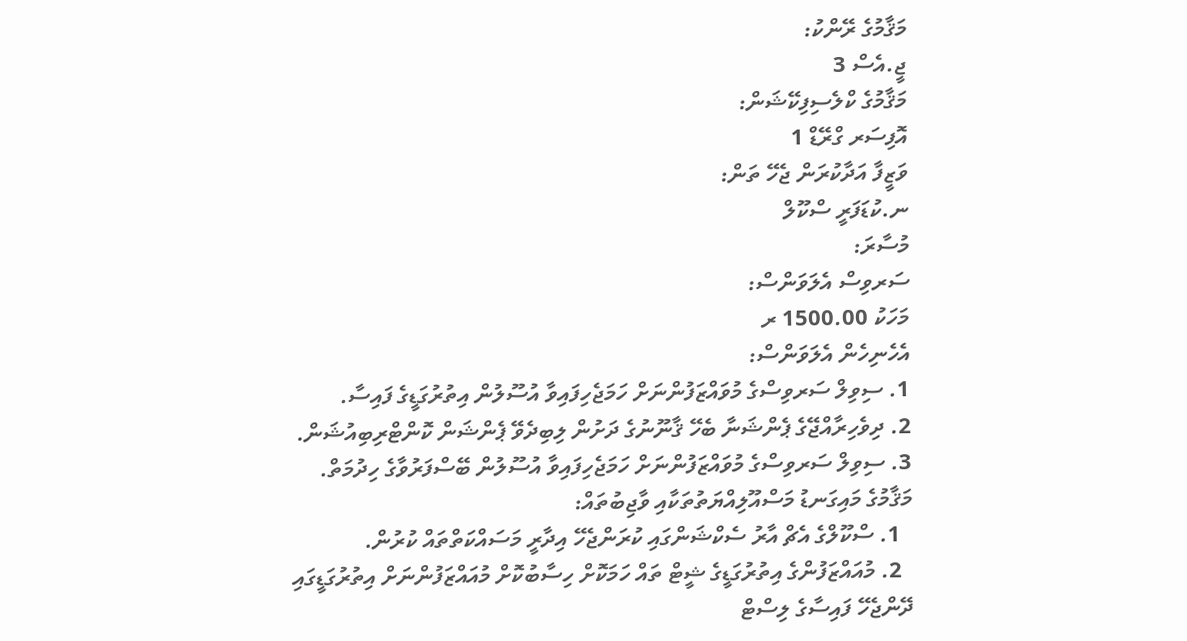މަޤާމުގެ ރޭންކު:
ޖީ.އެސް 3
މަޤާމުގެ ކްލެސިފިކޭޝަން:
އޮފިސަރ ގްރޭޑް 1
ވަޒީފާ އަދާކުރަން ޖެހޭ ތަން:
ނ.ކުޑަފަރީ ސްކޫލް
މުސާރަ:
ސަރވިސް އެލަވަންސް:
މަހަކު 1500.00 ރ
އެހެނިހެން އެލަވަންސް:
1. ސިވިލް ސަރވިސްގެ މުވައްޒަފުންނަށް ހަމަޖެހިފައިވާ އުސޫލުން އިތުރުގަޑީގެ ފައިސާ.
2. ދިވެހިރާއްޖޭގެ ޕެންޝަނާ ބެހޭ ޤާނޫނުގެ ދަށުން ލިބިދެވޭ ޕެންޝަން ކޮންޓްރިބިއުޝަން.
3. ސިވިލް ސަރވިސްގެ މުވައްޒަފުންނަށް ހަމަޖެހިފައިވާ އުސޫލުން ބޭސްފަރުވާގެ ހިދުމަތް.
މަޤާމުގެ މައިގަނޑު މަސްއޫލިއްޔަތުތަކާއި ވާޖިބުތައް:
  1. ސްކޫލްގެ އެޗް އާރު ސެކްޝަންގައި ކުރަންޖެހޭ އިދާރީ މަސައްކަތްތައް ކުރުން.
  2. މުއައްޒަފުންގެ އިތުރުގަޑީގެ ޝީޓް ތައް ހަމަކޮށް ހިސާބުކޮށް މުއައްޒަފުންނަށް އިތުރުގަޑީގައި ދޭންޖެހޭ ފައިސާގެ ލިސްޓް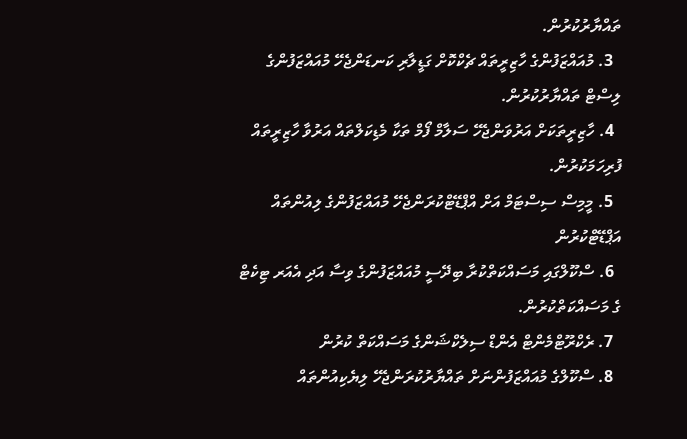ތައްޔާރުކުރުން.
  3. މުއައްޒަފުންގެ ހާޒިރީތައް ޗެކްކޮށް ގަޑީލާރި ކަނޑަންޖެހޭ މުއައްޒަފުންގެ ލިސްޓް ތައްޔާރުކުރުން.
  4. ހާޒިރީތަކަށް އަރުވަންޖެހޭ ސަލާމް ފޯމް ތަކާ މެޑިކަލްތައް އަރުވާ ހާޒިރީތައް ފުރިހަމަކުރުން.
  5. މީމިސް ސިސްޓަމް އަށް އްޕްޑޭޓްކުރަންޖެހޭ މުއައްޒަފުންގެ ލިއުންތައް އަޕްޑޭޓްކުރުން
  6. ސްކޫލްގައި މަސައްކަތްކުރާ ބިދޭސީ މުއައްޒަފުންގެ ވިސާ އަދި އެއަރ ޓިކެޓް ގެ މަސައްކަތްކުރުން.
  7. ރެކްރޫޓްމެންޓް އެންޑް ސިލެކްޝަންގެ މަސައްކަތް ކުރުން
  8. ސްކޫލްގެ މުއައްޒަފުންނަށް ތައްޔާރުކުރަންޖެހޭ ލިޔެކިއުންތައް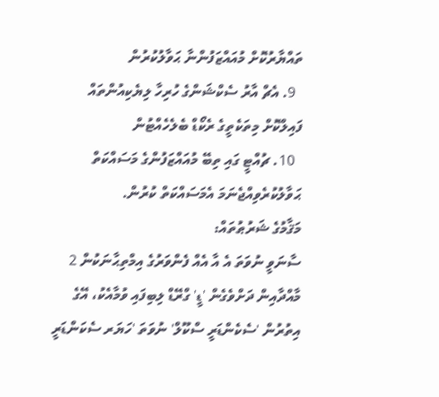ތައްޔާރުކޮށް މުއައްޒަފުންނާ ޙަވާލުކުރުން
  9. އެޗް އާރު ސެކްޝަންގެ ހުރިހާ ލިޔެކިއުންތައް ފައިލްކޮށް މިތަކެތީގެ ރެކޯޑް ބެލެހެއްޓުން
  10. ޗުއްޓީ ގައި ތިބޭ މުއައްޒަފުންގެ މަސައްކަތް ޙަވާލުކުރެވިއްޖެނަމަ އެމަސައްކަތް ކުރުން.
މަޤާމުގެ ޝަރުޠުތައް:
ސާނަވީ ނުވަތަ އެ އާ އެއް ފެންވަރުގެ އިމްތިޙާނަކުން 2 މާއްދާއިން ދަށްވެގެން 'ޑީ' ގްރޭޑް ލިބިފައި ވުމާއެކު، އޭގެ އިތުރުން 'ސެކެންޑަރީ ސްކޫލް' ނުވަތަ 'ހަޔަރ ސެކަންޑަރީ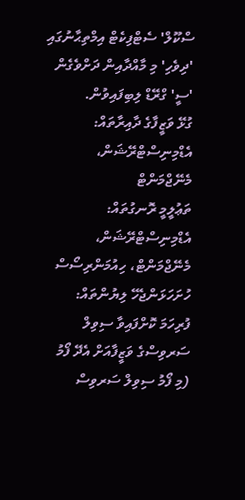ސްކޫލް' ސެޓްފިކެޓް އިމްތިޙާނުގައި 'ދިވެހި' މި މާއްދާއިން ދަށްވެގެން 'ސީ' ގްރޭޑް ލިބިފައިވުން.
ގުޅޭ ވަޒީފާގެ ދާއިރާތައް:
އެޑްމިނިސްޓްރޭޝަން، މެނޭޖްމަންޓް
ތަޢުލީމީ ރޮނގުތައް:
އެޑްމިނިސްޓްރޭޝަން، މެނޭޖްމަންޓް، ހިއުމަންރިސޯސް
ހުށަހަޅަންޖެހޭ ލިޔުންތައް:
ފުރިހަމަ ކޮށްފައިވާ ސިވިލް ސަރވިސްގެ ވަޒީފާއަށް އެދޭ ފޯމު (މި ފޯމު ސިވިލް ސަރވިސް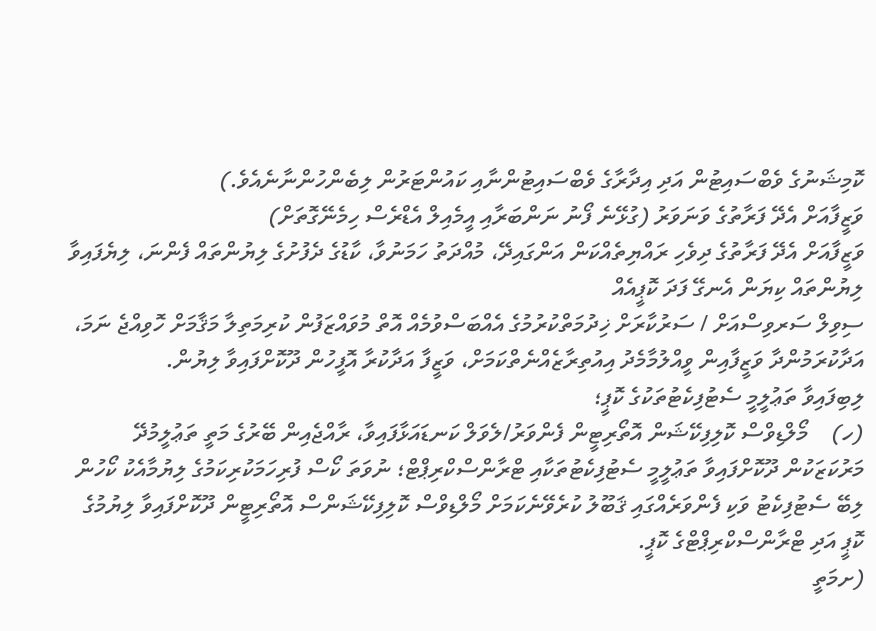ކޮމިޝަނުގެ ވެބްސައިޓުން އަދި އިދާރާގެ ވެބްސައިޓުންނާއި ކައުންޓަރުން ލިބެންހުންނާނެއެވެ.)
ވަޒީފާއަށް އެދޭ ފަރާތުގެ ވަނަވަރު (ގުޅޭނެ ފޯނު ނަންބަރާއި އީމެއިލް އެޑްރެސް ހިމެނޭގޮތަށް)
ވަޒީފާއަށް އެދޭ ފަރާތުގެ ދިވެހި ރައްޔިތެއްކަން އަންގައިދޭ، މުއްދަތު ހަމަނުވާ، ކާޑުގެ ދެފުށުގެ ލިޔުންތައް ފެންނަ، ލިޔެފައިވާ ލިޔުންތައް ކިޔަން އެނގޭ ފަދަ ކޮޕީއެއް
ސިވިލް ސަރވިސްއަށް / ސަރުކާރަށް ޚިދުމަތްކުރުމުގެ އެއްބަސްވުމެއް އޮތް މުވައްޒަފުން ކުރިމަތިލާ މަޤާމަށް ހޮވިއްޖެ ނަމަ، އަދާކުރަމުންދާ ވަޒީފާއިން ވީއްލުމާމެދު އިއުތިރާޒެއްނެތްކަމަށް، ވަޒީފާ އަދާކުރާ އޮފީހުން ދޫކޮށްފައިވާ ލިޔުން.
ލިބިފައިވާ ތަޢުލީމީ ސެޓުފިކެޓުތަކުގެ ކޮޕީ؛
(ހ)    މޯލްޑިވްސް ކޮލިފިކޭޝަން އޮތޯރިޓީން ފެންވަރު/ލެވަލް ކަނޑައަޅާފައިވާ، ރާއްޖެއިން ބޭރުގެ މަތީ ތަޢުލީމުދޭ މަރުކަޒަކުން ދޫކޮށްފައިވާ ތަޢުލީމީ ސެޓުފިކެޓުތަކާއި ޓްރާންސްކްރިޕްޓް؛ ނުވަތަ ކޯސް ފުރިހަމަކުރިކަމުގެ ލިޔުމާއެކު ކޯހުން ލިބޭ ސެޓުފިކެޓު ވަކި ފެންވަރެއްގައި ޤަބޫލު ކުރެވޭނެކަމަށް މޯލްޑިވްސް ކޮލިފިކޭޝަންސް އޮތޯރިޓީން ދޫކޮށްފައިވާ ލިޔުމުގެ ކޮޕީ އަދި ޓްރާންސްކްރިޕްޓްގެ ކޮޕީ.
(ށމަތީ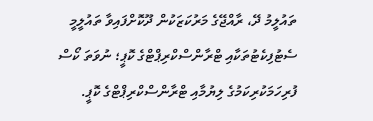ތައުލީމު ދޭ، ރާއްޖޭގެ މަރުކަޒަކުން ދޫކޮށްފައިވާ ތައުލީމީ ސެޓުފިކެޓުތަކާއި ޓްރާންސްކްރިޕްޓްގެ ކޮޕީ؛ ނުވަތަ ކޯސް ފުރިހަމަކުރިކަމުގެ ލިޔުމާއި ޓްރާންސްކްރިޕްޓްގެ ކޮޕީ.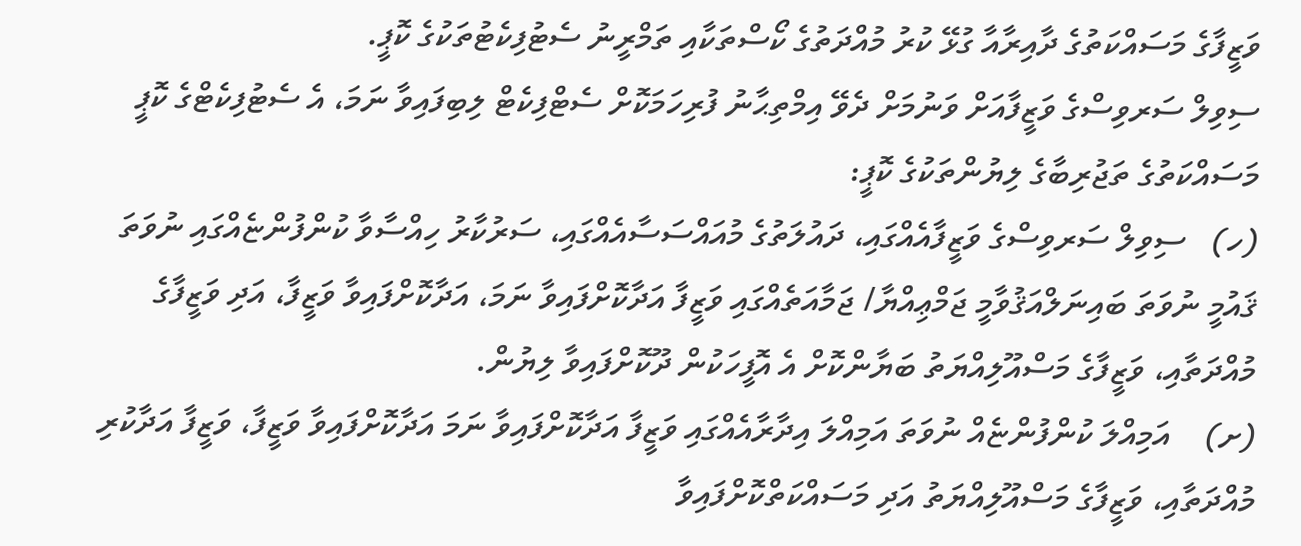ވަޒީފާގެ މަސައްކަތުގެ ދާއިރާއާ ގުޅޭ ކުރު މުއްދަތުގެ ކޯސްތަކާއި ތަމްރީނު ސެޓުފިކެޓުތަކުގެ ކޮޕީ.
ސިވިލް ސަރވިސްގެ ވަޒީފާއަށް ވަނުމަށް ދެވޭ އިމްތިޙާނު ފުރިހަމަކޮށް ސެޓްފިކެޓް ލިބިފައިވާ ނަމަ، އެ ސެޓުފިކެޓްގެ ކޮޕީ
މަސައްކަތުގެ ތަޖުރިބާގެ ލިޔުންތަކުގެ ކޮޕީ:
(ހ)   ސިވިލް ސަރވިސްގެ ވަޒީފާއެއްގައި، ދައުލަތުގެ މުއައްސަސާއެއްގައި، ސަރުކާރު ހިއްސާވާ ކުންފުންޏެއްގައި ނުވަތަ ޤައުމީ ނުވަތަ ބައިނަލްއަޤުވާމީ ޖަމްޢިއްޔާ/ ޖަމާއަތެއްގައި ވަޒީފާ އަދާކޮށްފައިވާ ނަމަ، އަދާކޮށްފައިވާ ވަޒީފާ، އަދި ވަޒީފާގެ މުއްދަތާއި، ވަޒީފާގެ މަސްއޫލިއްޔަތު ބަޔާންކޮށް އެ އޮފީހަކުން ދޫކޮށްފައިވާ ލިޔުން.
(ށ)    އަމިއްލަ ކުންފުންޏެއް ނުވަތަ އަމިއްލަ އިދާރާއެއްގައި ވަޒީފާ އަދާކޮށްފައިވާ ނަމަ އަދާކޮށްފައިވާ ވަޒީފާ، ވަޒީފާ އަދާކުރި މުއްދަތާއި، ވަޒީފާގެ މަސްއޫލިއްޔަތު އަދި މަސައްކަތްކޮށްފައިވާ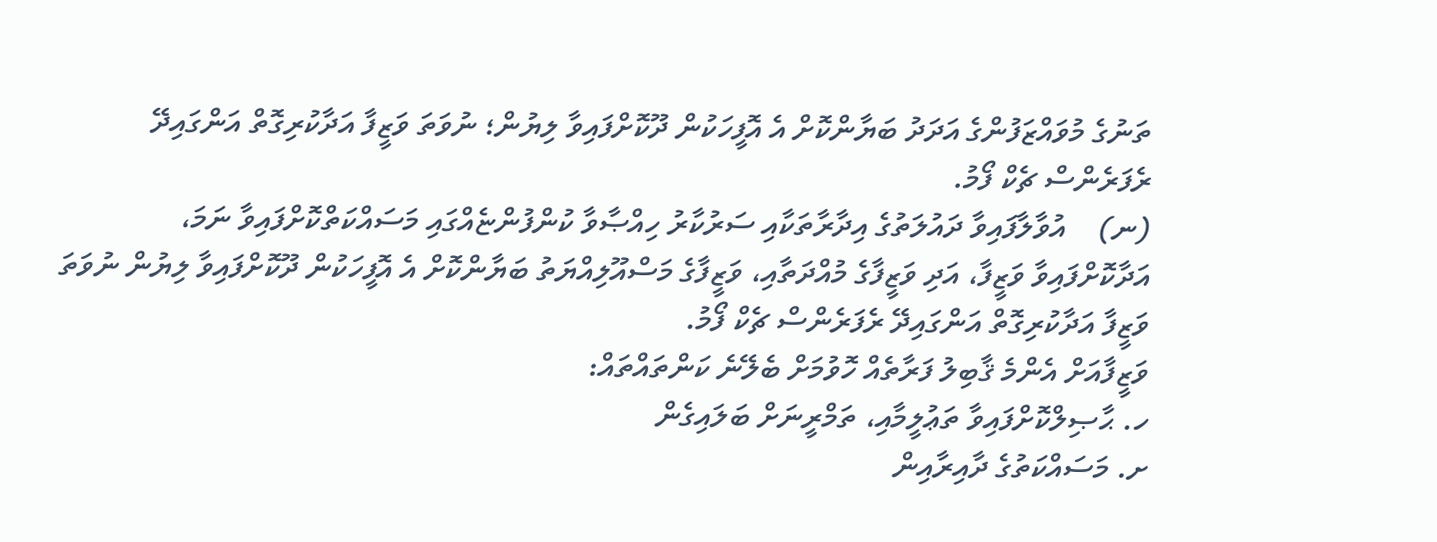ތަނުގެ މުވައްޒަފުންގެ އަދަދު ބަޔާންކޮށް އެ އޮފީހަކުން ދޫކޮށްފައިވާ ލިޔުން؛ ނުވަތަ ވަޒީފާ އަދާކުރިގޮތް އަންގައިދޭ ރެފަރެންސް ޗެކް ފޯމު.
(ނ)    އުވާލާފައިވާ ދައުލަތުގެ އިދާރާތަކާއި ސަރުކާރު ހިއްޞާވާ ކުންފުންޏެއްގައި މަސައްކަތްކޮށްފައިވާ ނަމަ،  އަދާކޮށްފައިވާ ވަޒީފާ، އަދި ވަޒީފާގެ މުއްދަތާއި، ވަޒީފާގެ މަސްއޫލިއްޔަތު ބަޔާންކޮށް އެ އޮފީހަކުން ދޫކޮށްފައިވާ ލިޔުން ނުވަތަ ވަޒީފާ އަދާކުރިގޮތް އަންގައިދޭ ރެފަރެންސް ޗެކް ފޯމު.
ވަޒީފާއަށް އެންމެ ޤާބިލު ފަރާތެއް ހޮވުމަށް ބެލޭނެ ކަންތައްތައް:
ހ. ޙާޞިލްކޮށްފައިވާ ތަޢުލީމާއި، ތަމްރީނަށް ބަލައިގެން
ށ. މަސައްކަތުގެ ދާއިރާއިން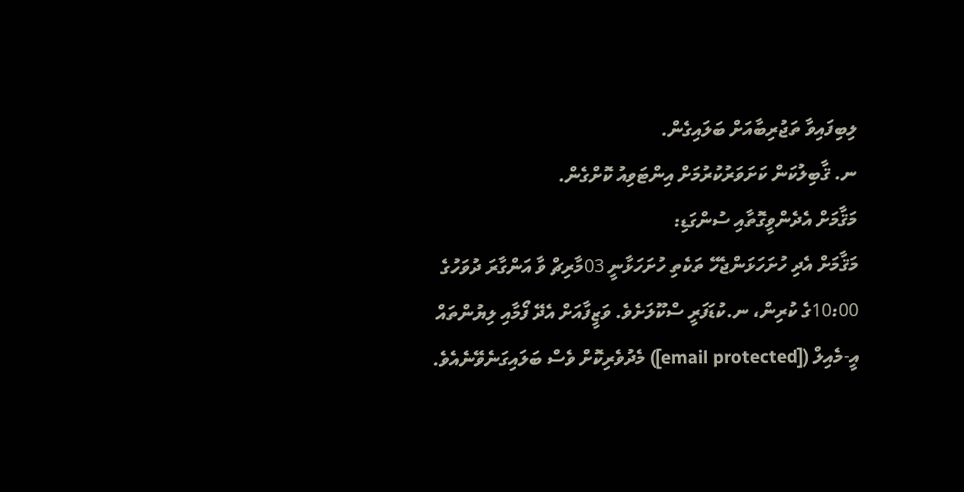ލިބިފައިވާ ތަޖުރިބާއަށް ބަލައިގެން.
ނ. ޤާބިލުކަން ކަށަވަރުކުރުމަށް އިންޓަވިއު ކޮށްގެން.
މަޤާމަށް އެދެންވީގޮތާއި ސުންގަޑި:
މަޤާމަށް އެދި ހުށަހަޅަންޖެހޭ ތަކެތި ހުށަހަޅާނީ 03މާރިޗް ވާ އަންގާރަ ދުވަހުގެ  10:00ގެ ކުރިން، ނ.ކުޑަފަރީ ސްކޫލަށެވެ. ވަޒީފާއަށް އެދޭ ފޯމާއި ލިޔުންތައް އީ-މެއިލް ([email protected]) މެދުވެރިކޮށް ވެސް ބަލައިގަނެވޭނެއެވެ.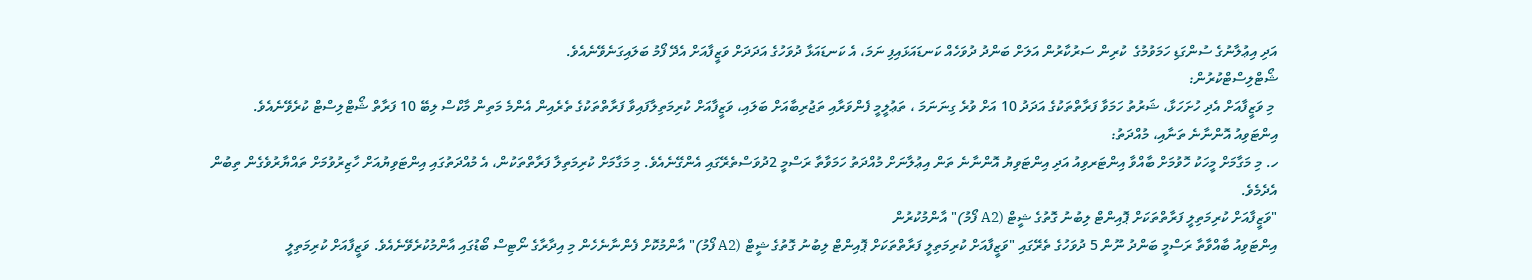އަދި އިޢުލާނުގެ ސުންގަޑި ހަމަވުމުގެ  ކުރިން ސަރުކާރުން އަލަށް ބަންދު ދުވަހެއް ކަނޑައަޅައިފި ނަމަ، އެ ކަނޑައަޅާ ދުވަހުގެ އަދަދަށް ވަޒީފާއަށް އެދޭ ފޯމު ބަލައިގަނެވޭނެއެވެ.
ޝޯޓްލިސްޓްކުރުން:
 މި ވަޒީފާއަށް އެދި ހުށަހަޅާ، ޝަރުތު ހަމަވާ ފަރާތްތަކުގެ އަދަދު 10 އަށް ވުރެ ގިނަނަމަ ، ތަޢުލީމީ ފެންވަރާއި ތަޖުރިބާއަށް ބަލައި، ވަޒީފާއަށް ކުރިމަތިލާފައިވާ ފަރާތްތަކުގެ ތެރެއިން އެންމެ މަތިން މާކްސް ލިބޭ 10 ފަރާތް ޝޯޓްލިސްޓް ކުރެވޭނެއެވެ.
އިންޓަވިއު އޮންނާނެ ތަނާއި، މުއްދަތު:
ހ. މި މަގާމަށް މީހަކު ހޮވުމަށް ބާއްވާ އިންޓަރވިއު އަދި އިންޓަވިޔު އޮންނާނެ ތަން އިޢުލާނަށް މުއްދަތު ހަމަވާތާ ރަސްމީ 2ދުވަސްތެރޭގައި އެންގޭނެއެވެ. މި މަގާމަށް ކުރިމަތިލާ ފަރާތްތަކުން، އެ މުއްދަތުގައި އިންޓަވިޔުއަށް ހާޒިރުވުމަށް ތައްޔާރުވެގެން ތިބުން އެދެމެވެ.
"ވަޒީފާއަށް ކުރިމަތިލީ ފަރާތްތަކަށް ޕޮއިންޓް ލިބުނު ގޮތުގެ ޝީޓް (A2 ފޯމު)" އާންމުކުރުން
އިންޓަވިއު ބާއްވާތާ ރަސްމީ ބަންދު ނޫން 5 ދުވަހުގެ ތެރޭގައި "ވަޒީފާއަށް ކުރިމަތިލީ ފަރާތްތަކަށް ޕޮއިންޓް ލިބުނު ގޮތުގެ ޝީޓް (A2 ފޯމު)" އާންމުކޮށް ފެންނާނެހެން މި އިދާރާގެ ނޯޓިސް ބޯޑުގައި އާންމުކުރެވޭނެއެވެ. ވަޒީފާއަށް ކުރިމަތިލީ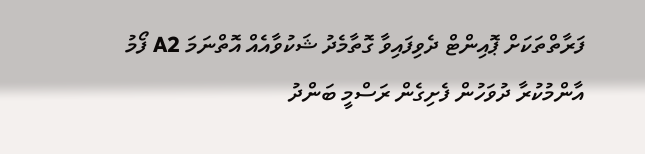ފަރާތްތަކަށް ޕޮއިންޓް ދެވިފައިވާ ގޮތާމެދު ޝަކުވާއެއް އޮތްނަމަ A2 ފޯމު އާންމުކުރާ ދުވަހުން ފެށިގެން ރަސްމީ ބަންދު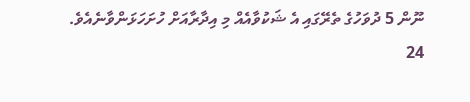ނޫން 5 ދުވަހުގެ ތެރޭގައި އެ ޝަކުވާއެއް މި އިދާރާއަށް ހުށަހަޅަންވާނެއެވެ.
24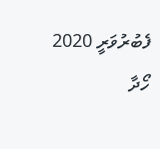ފެބުރުވަރީ 2020
ހޯދާ